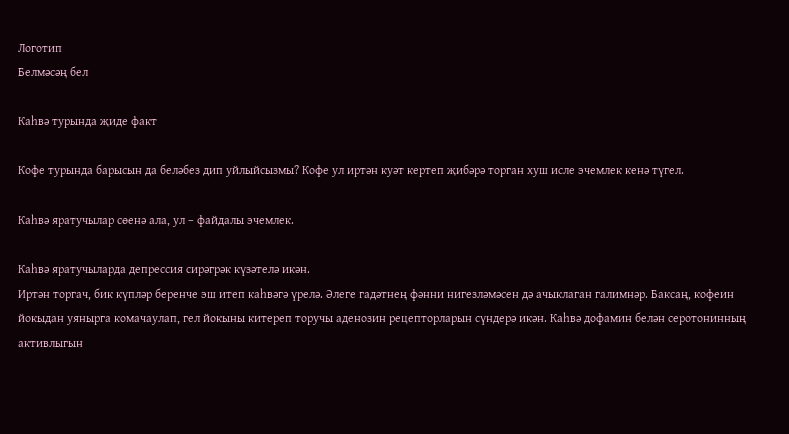Логотип
Белмәсәң бел

Каһвә турында җиде факт

Кофе турында барысын да беләбез дип уйлыйсызмы? Кофе ул иртән куәт кертеп җибәрә торган хуш исле эчемлек кенә түгел.

Каһвә яратучылар сөенә ала, ул – файдалы эчемлек.

Каһвә яратучыларда депрессия сирәгрәк күзәтелә икән.
Иртән торгач, бик күпләр беренче эш итеп каһвәгә үрелә. Әлеге гадәтнең фәнни нигезләмәсен дә ачыклаган галимнәр. Баксаң, кофеин йокыдан уянырга комачаулап, гел йокыны китереп торучы аденозин рецепторларын сүндерә икән. Каһвә дофамин белән серотонинның активлыгын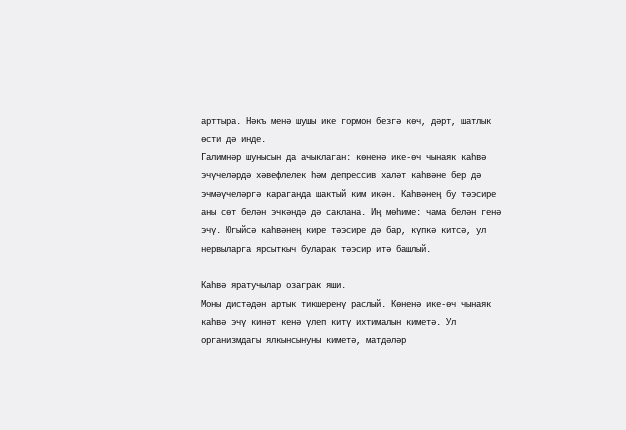арттыра. Нәкъ менә шушы ике гормон безгә көч, дәрт, шатлык өсти дә инде.
Галимнәр шунысын да ачыклаган: көненә ике-өч чынаяк каһвә эчүчеләрдә хәвефлелек һәм депрессив халәт каһвәне бер дә эчмәүчеләргә караганда шактый ким икән. Каһвәнең бу тәэсире аны сөт белән эчкәндә дә саклана. Иң мөһиме: чама белән генә эчү. Югыйсә каһвәнең кире тәэсире дә бар, күпкә китсә, ул нервыларга ярсыткыч буларак тәэсир итә башлый.

Каһвә яратучылар озаграк яши.
Моны дистәдән артык тикшеренү раслый. Көненә ике-өч чынаяк каһвә эчү кинәт кенә үлеп китү ихтималын киметә. Ул организмдагы ялкынсынуны киметә, матдәләр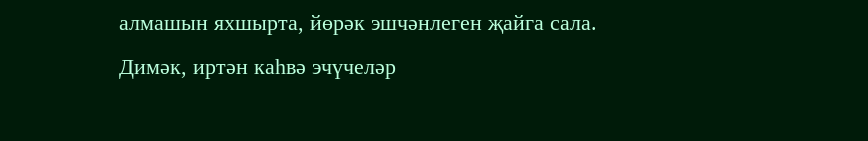алмашын яхшырта, йөрәк эшчәнлеген җайга сала. Димәк, иртән каһвә эчүчеләр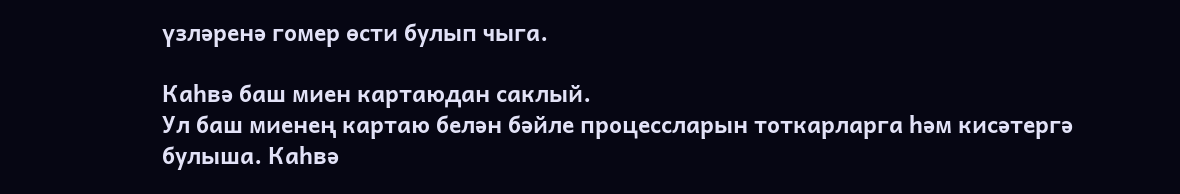үзләренә гомер өсти булып чыга.

Каһвә баш миен картаюдан саклый.
Ул баш миенең картаю белән бәйле процессларын тоткарларга һәм кисәтергә булыша. Каһвә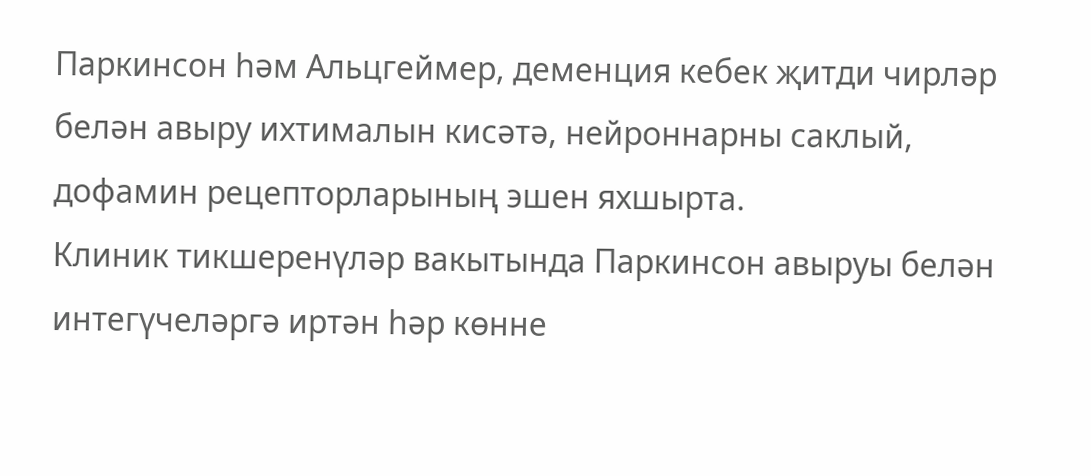Паркинсон һәм Альцгеймер, деменция кебек җитди чирләр белән авыру ихтималын кисәтә, нейроннарны саклый, дофамин рецепторларының эшен яхшырта.
Клиник тикшеренүләр вакытында Паркинсон авыруы белән интегүчеләргә иртән һәр көнне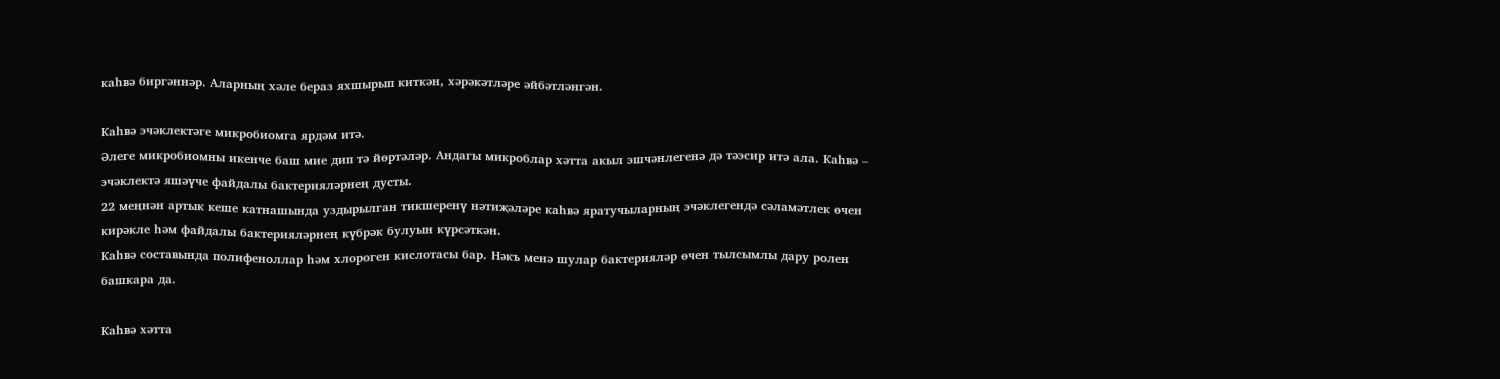каһвә биргәннәр. Аларның хәле бераз яхшырып киткән, хәрәкәтләре әйбәтләнгән.

Каһвә эчәклектәге микробиомга ярдәм итә.
Әлеге микробиомны икенче баш мие дип тә йөртәләр. Андагы микроблар хәтта акыл эшчәнлегенә дә тәэсир итә ала. Каһвә – эчәклектә яшәүче файдалы бактерияләрнең дусты.
22 меңнән артык кеше катнашында уздырылган тикшеренү нәтиҗәләре каһвә яратучыларның эчәклегендә сәламәтлек өчен кирәкле һәм файдалы бактерияләрнең күбрәк булуын күрсәткән.
Каһвә составында полифеноллар һәм хлороген кислотасы бар. Нәкъ менә шулар бактерияләр өчен тылсымлы дару ролен башкара да.

Каһвә хәтта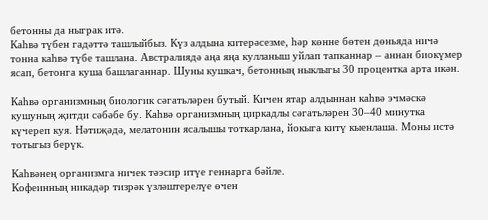бетонны да ныграк итә.
Каһвә түбен гадәттә ташлыйбыз. Күз алдына китерәсезме, һәр көнне бөтен дөньяда ничә тонна каһвә түбе ташлана. Австралиядә аңа яңа кулланыш уйлап тапканнар – аннан биокүмер ясап, бетонга куша башлаганнар. Шуны кушкач, бетонның ныклыгы 30 процентка арта икән.

Каһвә организмның биологик сәгатьләрен бутый. Кичен ятар алдыннан каһвә эчмәскә кушуның җитди сәбәбе бу. Каһвә организмның циркадлы сәгатьләрен 30–40 минутка күчереп куя. Нәтиҗәдә, мелатонин ясалышы тоткарлана, йокыга китү кыенлаша. Моны истә тотыгыз берүк.

Каһвәнең организмга ничек тәэсир итүе геннарга бәйле.
Кофеинның никадәр тизрәк үзләштерелүе өчен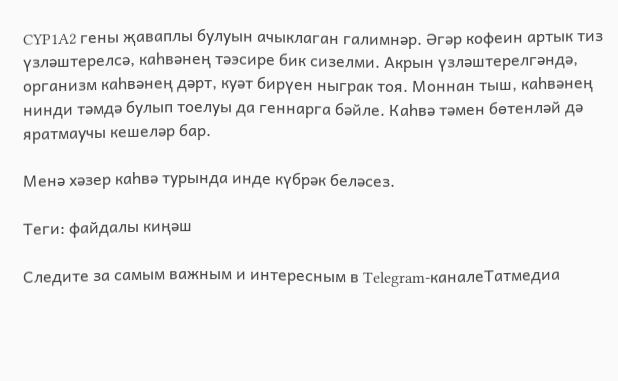CYP1A2 гены җаваплы булуын ачыклаган галимнәр. Әгәр кофеин артык тиз үзләштерелсә, каһвәнең тәэсире бик сизелми. Акрын үзләштерелгәндә, организм каһвәнең дәрт, куәт бирүен ныграк тоя. Моннан тыш, каһвәнең нинди тәмдә булып тоелуы да геннарга бәйле. Каһвә тәмен бөтенләй дә яратмаучы кешеләр бар.

Менә хәзер каһвә турында инде күбрәк беләсез.

Теги: файдалы киңәш

Следите за самым важным и интересным в Telegram-каналеТатмедиа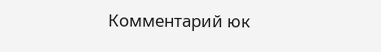Комментарий юк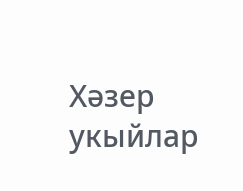Хәзер укыйлар